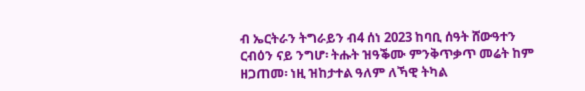ብ ኤርትራን ትግራይን ብ4 ሰነ 2023 ከባቢ ሰዓት ሸውዓተን ርብዕን ናይ ንግሆ፡ ትሑት ዝዓቕሙ ምንቅጥቃጥ መሬት ከም ዘጋጠመ፡ ነዚ ዝከታተል ዓለም ለኻዊ ትካል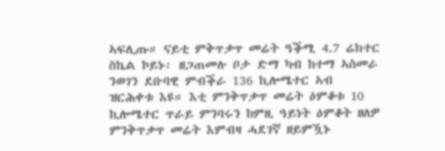ኣፍሊጡ። ናይቲ ምቅጥቃጥ መሬት ዓቕሚ 4.7 ሬክተር ስኬል ኮይኑ፡ ዘጋጠመሉ ቦታ ድማ ካብ ከተማ ኣስመራ ንወገን ደቡባዊ ምብቕራ 136 ኪሎሜተር ኣብ ዝርሕቀቱ እዩ። እቲ ምንቅጥቃጥ መሬት ዕምቆቱ 10 ኪሎሜተር ጥራይ ምንባሩን ከምዚ ዓይነት ዕምቆት ዘለዎ ምንቅጥቃጥ መሬት እምብዛ ሓደገኛ ዘይምዃኑ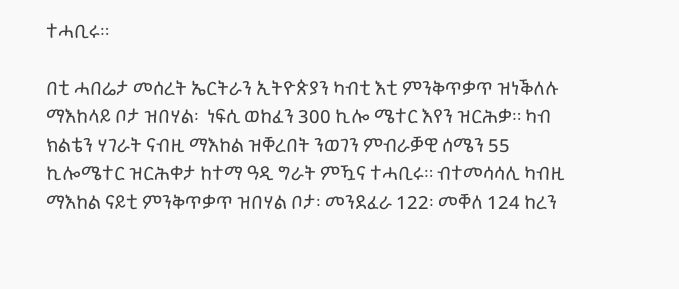ተሓቢሩ።

በቲ ሓበሬታ መሰረት ኤርትራን ኢትዮጵያን ካብቲ እቲ ምንቅጥቃጥ ዝነቕለሉ ማእከላይ ቦታ ዝበሃል፡  ነፍሲ ወከፈን 300 ኪሎ ሜተር እየን ዝርሕቃ። ካብ ክልቴን ሃገራት ናብዚ ማእከል ዝቐረበት ንወገን ምብራቓዊ ሰሜን 55 ኪሎሜተር ዝርሕቀታ ከተማ ዓዲ ግራት ምዃና ተሓቢሩ። ብተመሳሳሊ ካብዚ ማእከል ናይቲ ምንቅጥቃጥ ዝበሃል ቦታ፡ መንደፈራ 122፡ መቐለ 124 ከረን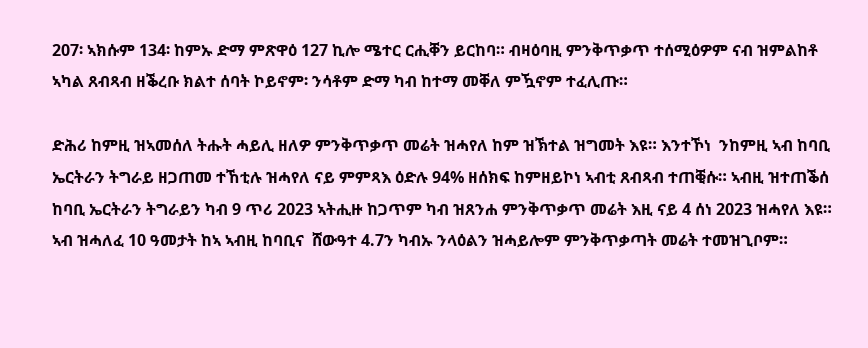207፡ ኣክሱም 134፡ ከምኡ ድማ ምጽዋዕ 127 ኪሎ ሜተር ርሒቐን ይርከባ። ብዛዕባዚ ምንቅጥቃጥ ተሰሚዕዎም ናብ ዝምልከቶ ኣካል ጸብጻብ ዘቕረቡ ክልተ ሰባት ኮይኖም፡ ንሳቶም ድማ ካብ ከተማ መቐለ ምዃኖም ተፈሊጡ።

ድሕሪ ከምዚ ዝኣመሰለ ትሑት ሓይሊ ዘለዎ ምንቅጥቃጥ መሬት ዝሓየለ ከም ዝኽተል ዝግመት እዩ። እንተኾነ  ንከምዚ ኣብ ከባቢ ኤርትራን ትግራይ ዘጋጠመ ተኸቲሉ ዝሓየለ ናይ ምምጻእ ዕድሉ 94% ዘሰክፍ ከምዘይኮነ ኣብቲ ጸብጻብ ተጠቒሱ። ኣብዚ ዝተጠቕሰ ከባቢ ኤርትራን ትግራይን ካብ 9 ጥሪ 2023 ኣትሒዙ ከጋጥም ካብ ዝጸንሐ ምንቅጥቃጥ መሬት እዚ ናይ 4 ሰነ 2023 ዝሓየለ እዩ። ኣብ ዝሓለፈ 10 ዓመታት ከኣ ኣብዚ ከባቢና  ሸውዓተ 4.7ን ካብኡ ንላዕልን ዝሓይሎም ምንቅጥቃጣት መሬት ተመዝጊቦም።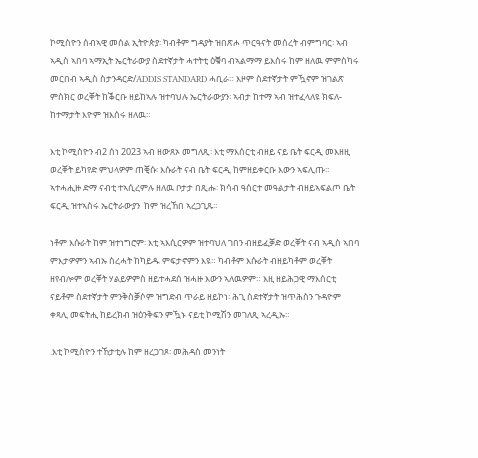ኮሚስዮን ሰብኣዊ መሰል ኢትዮጵያ፡ ካብቶም ግዳያት ዝበጽሖ ጥርዓናት መሰረት ብምግባር፡ ኣብ ኣዲስ ኣበባ ኣማኢት ኤርትራውያ ስደተኛታት ሓተትቲ ዕቑባ ብኣልማማ ይእሰሩ ከም ዘለዉ ምምስካሩ መርበብ ኣዲስ ስታንዳርድ/ADDIS STANDARD ሓቢራ። እዞም ስደተኛታት ምዃኖም ዝገልጽ ምስክር ወረቐት ከቕርቡ ዘይከኣሉ ዝተባህሉ ኤርትራውያን፡ ኣብታ ከተማ ኣብ ዝተፈላለዩ ክፍለ-ከተማታት እዮም ዝእሰሩ ዘለዉ።

እቲ ኮሚስዮን ብ2 ሰነ 2023 ኣብ ዘውጸኦ መግለጺ፡ እቲ ማእሰርቲ ብዘይ ናይ ቤት ፍርዲ መእዘዚ ወረቐት ይካየድ ምህላዎም ጠቒሱ፡ እሱራት ናብ ቤት ፍርዲ ከምዘይቀርቡ እውን ኣፍሊጡ። ኣተሓሒዙ ድማ ናብቲ ተኣሲረምሉ ዘለዉ ቦታታ በጺሑ፡ ክሳብ ዓሰርተ መዓልታት ብዘይኣፍልጦ ቤት ፍርዲ ዝተኣስሩ ኤርትራውያን  ከም ዝረኸበ ኣረጋጊጹ።

ነቶም እሱራት ከም ዝተነግሮም፡ እቲ ኣእሲርዎም ዝተባህለ ገበን ብዘይፈቓድ ወረቐት ናብ ኣዲስ ኣበባ ምእታዎምን ኣብኡ ስረሓት ከካይዱ ምፍታኖምን እዩ። ካብቶም እሱራት ብዘይካቶም ወረቐት ዘየብሎም ወረቐት ሃልይዎምስ ዘይተሓደሰ ዝሓዙ እውን ኣለዉዎም። እዚ ዘይሕጋዊ ማእሰርቲ ናይቶም ስደተኛታት ምንቅስቓሶም ዝግድብ ጥራይ ዘይኮነ፡ ሕጊ ስደተኛታት ዝጥሕስን ጉዳዮም ቀጻሊ መፍትሒ ከይረክብ ዝዕንቅፍን ምዃኑ ናይቲ ኮሚሽን መገለጺ ኣረዲኡ።

.እቲ ኮሚስዮን ተኸታቲሉ ከም ዘረጋገጾ፡ መሕዳስ መንነት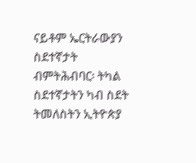ናይቶም ኤርትራውያን ስደተኛታት ብምትሕብባር፡ ትካል ስደተኛታትን ካብ ስደት ትመለስትን ኢትዮጵያ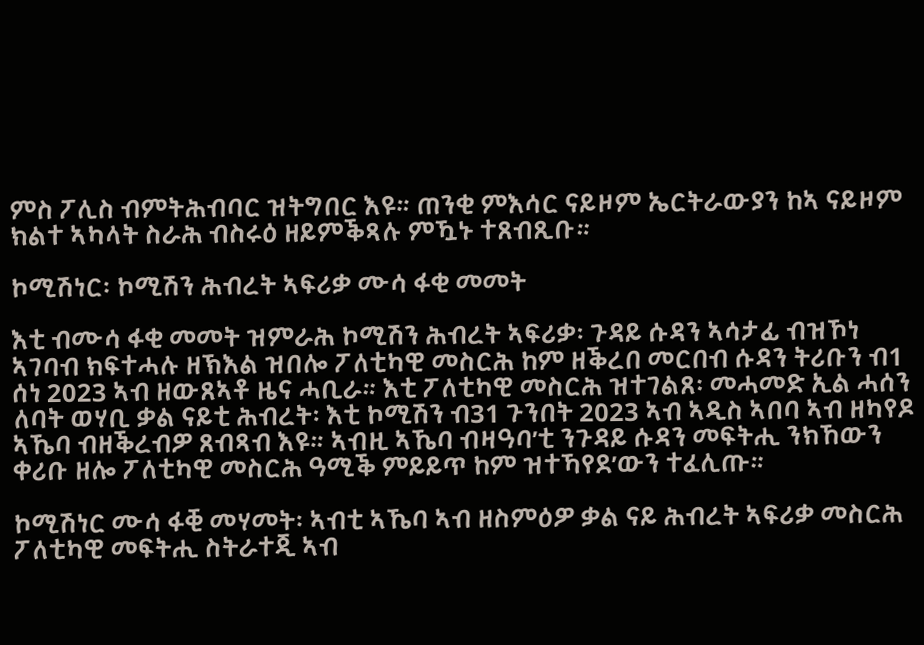ምስ ፖሊስ ብምትሕብባር ዝትግበር እዩ። ጠንቂ ምእሳር ናይዞም ኤርትራውያን ከኣ ናይዞም ክልተ ኣካላት ስራሕ ብስሩዕ ዘይምቕጻሉ ምዃኑ ተጸብጺቡ።

ኮሚሽነር፡ ኮሚሽን ሕብረት ኣፍሪቃ ሙሳ ፋቂ መመት

እቲ ብሙሳ ፋቂ መመት ዝምራሕ ኮሚሽን ሕብረት ኣፍሪቃ፡ ጉዳይ ሱዳን ኣሳታፊ ብዝኾነ ኣገባብ ክፍተሓሉ ዘኽእል ዝበሎ ፖለቲካዊ መስርሕ ከም ዘቕረበ መርበብ ሱዳን ትሪቡን ብ1 ሰነ 2023 ኣብ ዘውጸኣቶ ዜና ሓቢራ። እቲ ፖለቲካዊ መስርሕ ዝተገልጸ፡ መሓመድ ኢል ሓሰን ለባት ወሃቢ ቃል ናይቲ ሕብረት፡ እቲ ኮሚሽን ብ31 ጉንበት 2023 ኣብ ኣዲስ ኣበባ ኣብ ዘካየዶ ኣኼባ ብዘቕረብዎ ጸብጻብ እዩ። ኣብዚ ኣኼባ ብዛዓባ’ቲ ንጉዳይ ሱዳን መፍትሒ ንክኸውን ቀሪቡ ዘሎ ፖለቲካዊ መስርሕ ዓሚቕ ምይይጥ ከም ዝተኻየደ’ውን ተፈሊጡ።

ኮሚሽነር ሙሳ ፋቒ መሃመት፡ ኣብቲ ኣኼባ ኣብ ዘስምዕዎ ቃል ናይ ሕብረት ኣፍሪቃ መስርሕ ፖለቲካዊ መፍትሒ ስትራተጂ ኣብ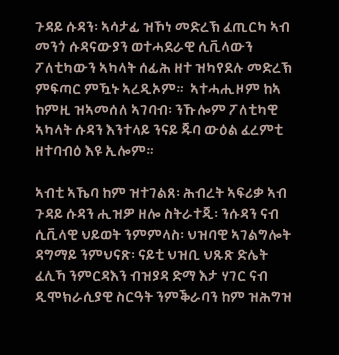ጉዳይ ሱዳን፡ ኣሳታፊ ዝኾነ መድረኽ ፈጢርካ ኣብ መንጎ ሱዳናውያን ወተሓደራዊ ሲቪላውን ፖለቲካውን ኣካላት ሰፊሕ ዘተ ዝካየደሉ መድረኽ ምፍጣር ምዃኑ ኣረዲኦም።  ኣተሓሒዞም ከኣ ከምዚ ዝኣመሰለ ኣገባብ፡ ንኹሎም ፖለቲካዊ ኣካላት ሱዳን እንተላይ ንናይ ጁባ ውዕል ፈረምቲ ዘተባብዕ እዩ ኢሎም።

ኣብቲ ኣኼባ ከም ዝተገልጸ፡ ሕብረት ኣፍሪቃ ኣብ ጉዳይ ሱዳን ሒዝዎ ዘሎ ስትራተጂ፡ ንሱዳን ናብ ሲቪላዊ ህይወት ንምምላስ፡ ህዝባዊ ኣገልግሎት ዳግማይ ንምህናጽ፡ ናይቲ ህዝቢ ህጹጽ ድሌት ፈሊኻ ንምርዳእን ብዝያዳ ድማ እታ ሃገር ናብ ዲሞክራሲያዊ ስርዓት ንምቕራባን ከም ዝሕግዝ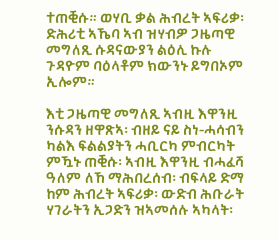ተጠቒሱ። ወሃቢ ቃል ሕብረት ኣፍሪቃ፡ ድሕሪቲ ኣኼባ ኣብ ዝሃብዎ ጋዜጣዊ መግለጺ ሱዳናውያን ልዕሊ ኩሉ ጉዳዮም ባዕላቶም ክውንኑ ይግበኦም ኢሎም።

እቲ ጋዜጣዊ መግለጺ ኣብዚ እዋንዚ ንሱዳን ዘዋጽኣ፡ ብዘይ ናይ ስነ-ሓሳብን ካልእ ፍልልያትን ሓቢርካ ምብርካት ምዃኑ ጠቒሱ፡ ኣብዚ እዋንዚ ብሓፈሻ ዓለም ለኸ ማሕበረሰብ፡ ብፍላይ ድማ ከም ሕብረት ኣፍሪቃ፡ ውድብ ሕቡራት ሃገራትን ኢጋድን ዝኣመሰሉ ኣካላት፡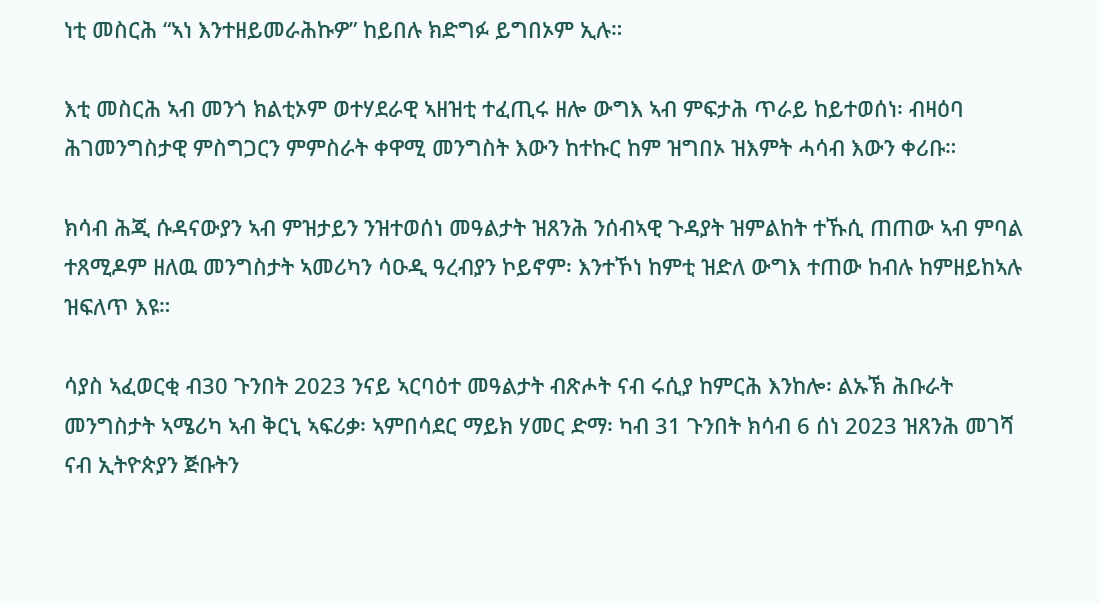ነቲ መስርሕ “ኣነ እንተዘይመራሕኩዎ” ከይበሉ ክድግፉ ይግበኦም ኢሉ።

እቲ መስርሕ ኣብ መንጎ ክልቲኦም ወተሃደራዊ ኣዘዝቲ ተፈጢሩ ዘሎ ውግእ ኣብ ምፍታሕ ጥራይ ከይተወሰነ፡ ብዛዕባ ሕገመንግስታዊ ምስግጋርን ምምስራት ቀዋሚ መንግስት እውን ከተኩር ከም ዝግበኦ ዝእምት ሓሳብ እውን ቀሪቡ።

ክሳብ ሕጂ ሱዳናውያን ኣብ ምዝታይን ንዝተወሰነ መዓልታት ዝጸንሕ ንሰብኣዊ ጉዳያት ዝምልከት ተኹሲ ጠጠው ኣብ ምባል ተጸሚዶም ዘለዉ መንግስታት ኣመሪካን ሳዑዲ ዓረብያን ኮይኖም፡ እንተኾነ ከምቲ ዝድለ ውግእ ተጠው ከብሉ ከምዘይከኣሉ ዝፍለጥ እዩ።

ሳያስ ኣፈወርቂ ብ30 ጉንበት 2023 ንናይ ኣርባዕተ መዓልታት ብጽሖት ናብ ሩሲያ ከምርሕ እንከሎ፡ ልኡኽ ሕቡራት መንግስታት ኣሜሪካ ኣብ ቅርኒ ኣፍሪቃ፡ ኣምበሳደር ማይክ ሃመር ድማ፡ ካብ 31 ጉንበት ክሳብ 6 ሰነ 2023 ዝጸንሕ መገሻ ናብ ኢትዮጵያን ጅቡትን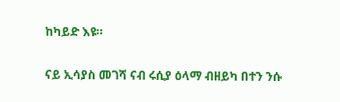ከካይድ እዩ።

ናይ ኢሳያስ መገሻ ናብ ሩሲያ ዕላማ ብዘይካ በተን ንሱ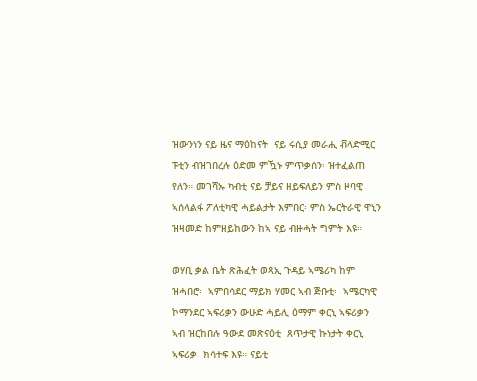ዝውንነን ናይ ዜና ማዕከናት  ናይ ሩሲያ መራሒ ቭላድሚር ፑቲን ብዝገበረሉ ዕድመ ምዃኑ ምጥቃሰን፡ ዝተፈልጠ የለን። መገሻኡ ካብቲ ናይ ቻይና ዘይፍለይን ምስ ዞባዊ ኣሰላልፋ ፖለቲካዊ ሓይልታት እምበር፡ ምስ ኤርትራዊ ዋኒን ዝዛመድ ከምዘይከውን ከኣ ናይ ብዙሓት ግምት እዩ።

ወሃቢ ቃል ቤት ጽሕፈት ወጻኢ ጉዳይ ኣሜሪካ ከም ዝሓበሮ፡  ኣምበሳደር ማይክ ሃመር ኣብ ጅቡቲ፡  ኣሜርካዊ ኮማንደር ኣፍሪቃን ውሁድ ሓይሊ ዕማም ቀርኒ ኣፍሪቃን ኣብ ዝርከበሉ ዓውደ መጽናዕቲ  ጸጥታዊ ኩነታት ቀርኒ ኣፍሪቃ  ክሳተፍ እዩ። ናይቲ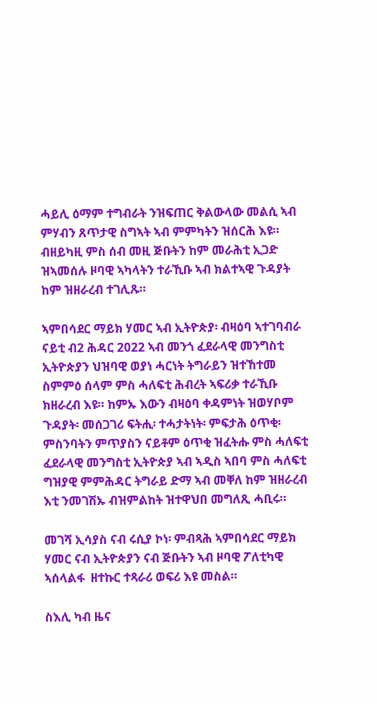ሓይሊ ዕማም ተግብራት ንዝፍጠር ቅልውላው መልሲ ኣብ ምሃብን ጸጥታዊ ስግኣት ኣብ ምምካትን ዝሰርሕ እዩ። ብዘይካዚ ምስ ሰብ መዚ ጅቡትን ከም መራሕቲ ኢጋድ ዝኣመሰሉ ዞባዊ ኣካላትን ተራኺቡ ኣብ ክልተኣዊ ጉዳያት ከም ዝዘራረብ ተገሊጹ።

ኣምበሳደር ማይክ ሃመር ኣብ ኢትዮጵያ፡ ብዛዕባ ኣተገባብራ  ናይቲ ብ2 ሕዳር 2022 ኣብ መንጎ ፈደራላዊ መንግስቲ ኢትዮጵያን ህዝባዊ ወያነ ሓርነት ትግራይን ዝተኸተመ ስምምዕ ሰላም ምስ ሓለፍቲ ሕብረት ኣፍሪቃ ተራኺቡ ክዘራረብ እዩ። ከምኡ እውን ብዛዕባ ቀዳምነት ዝወሃቦም ጉዳያት፡ መሰጋገሪ ፍትሒ፡ ተሓታትነት፡ ምፍታሕ ዕጥቂ፡ ምስንባትን ምጥያስን ናይቶም ዕጥቂ ዝፈትሑ ምስ ሓለፍቲ ፈደራላዊ መንግስቲ ኢትዮጵያ ኣብ ኣዲስ ኣበባ ምስ ሓለፍቲ ግዝያዊ ምምሕዳር ትግራይ ድማ ኣብ መቐለ ከም ዝዘራረብ እቲ ንመገሽኡ ብዝምልከት ዝተዋህበ መግለጺ ሓቢሩ።

መገሻ ኢሳያስ ናብ ሩሲያ ኮነ፡ ምብጻሕ ኣምበሳደር ማይክ ሃመር ናብ ኢትዮጵያን ናብ ጅቡትን ኣብ ዞባዊ ፖለቲካዊ ኣሰላልፋ  ዘተኩር ተጻራሪ ወፍሪ እዩ መስል።

ስእሊ ካብ ዜና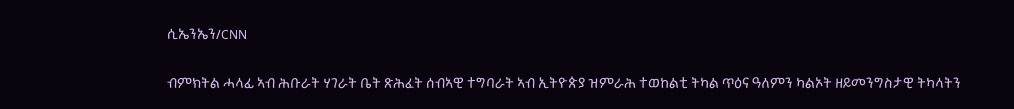ሲኤንኤን/CNN

ብምክትል ሓላፊ ኣብ ሕቡራት ሃገራት ቤት ጽሕፈት ሰብኣዊ ተግባራት ኣብ ኢትዮጵያ ዝምራሕ ተወከልቲ ትካል ጥዕና ዓለምን ካልኦት ዘይመንግስታዊ ትካላትን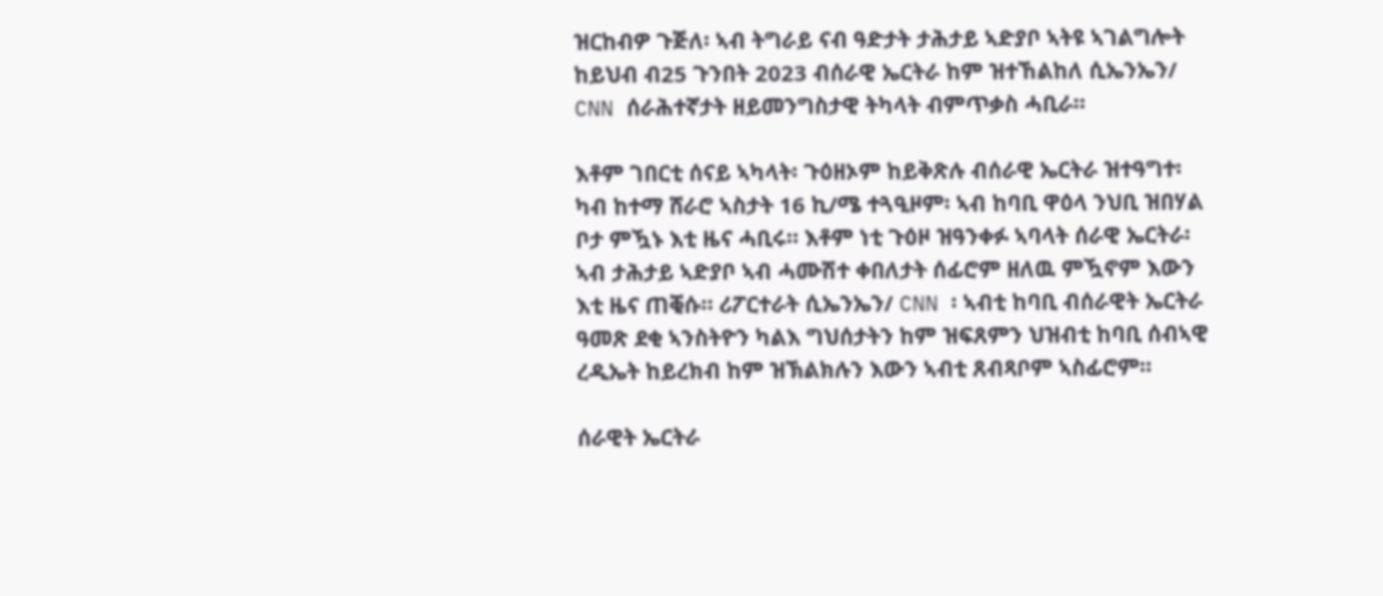ዝርከብዎ ጉጅለ፡ ኣብ ትግራይ ናብ ዓድታት ታሕታይ ኣድያቦ ኣትዩ ኣገልግሎት ከይህብ ብ25 ጉንበት 2023 ብሰራዊ ኤርትራ ከም ዝተኸልከለ ሲኤንኤን/ CNN ሰራሕተኛታት ዘይመንግስታዊ ትካላት ብምጥቃስ ሓቢራ።

እቶም ገበርቲ ሰናይ ኣካላት፡ ጉዕዘኦም ከይቅጽሉ ብሰራዊ ኤርትራ ዝተዓግተ፡ ካብ ከተማ ሸራሮ ኣስታት 16 ኪ/ሜ ተጓዒዞም፡ ኣብ ከባቢ ዋዕላ ንህቢ ዝበሃል ቦታ ምዃኑ እቲ ዜና ሓቢሩ። እቶም ነቲ ጉዕዞ ዝዓንቀፉ ኣባላት ሰራዊ ኤርትራ፡ ኣብ ታሕታይ ኣድያቦ ኣብ ሓሙሽተ ቀበለታት ሰፊሮም ዘለዉ ምዃኖም እውን እቲ ዜና ጠቒሱ። ሪፖርተራት ሲኤንኤን/ CNN ፡ ኣብቲ ከባቢ ብሰራዊት ኤርትራ ዓመጽ ደቂ ኣንስትዮን ካልእ ግህሰታትን ከም ዝፍጸምን ህዝብቲ ከባቢ ሰብኣዊ ረዲኤት ከይረክብ ከም ዝኽልክሉን እውን ኣብቲ ጸብጻቦም ኣስፊሮም።

ሰራዊት ኤርትራ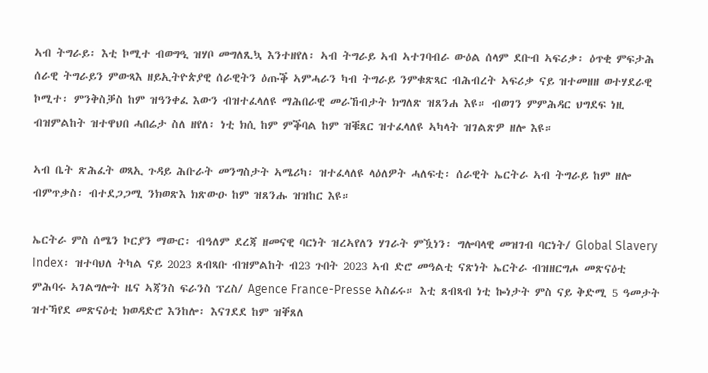ኣብ ትግራይ፡ እቲ ኮሚተ ብወግዒ ዝሃቦ መግለጺኳ እንተዘየለ፡ ኣብ ትግራይ ኣብ ኣተገባብራ ውዕል ሰላም ደቡብ ኣፍሪቃ፡ ዕጥቂ ምፍታሕ ሰራዊ ትግራይን ምውጻእ ዘይኢትዮጵያዊ ሰራዊትን ዕጡቕ ኣምሓራን ካብ ትግራይ ንምቁጽጻር ብሕብረት ኣፍሪቃ ናይ ዝተመዘዘ ወተሃደራዊ ኮሚተ፡ ምንቅስቓስ ከም ዝዓንቀፈ እውን ብዝተፈላለዩ ማሕበራዊ መራኸብታት ክግለጽ ዝጸንሐ እዩ። ብወገን ምምሕዳር ህግደፍ ነዚ ብዝምልከት ዝተዋህበ ሓበሬታ ስለ ዘየለ፡ ነቲ ክሲ ከም ምቕባል ከም ዝቑጸር ዝተፈላለዩ ኣካላት ዝገልጽዎ ዘሎ እዩ።

ኣብ ቤት ጽሕፈት ወጻኢ ጉዳይ ሕቡራት መንግስታት ኣሜሪካ፡ ዝተፈላለዩ ላዕለዎት ሓለፍቲ፡ ሰራዊት ኤርትራ ኣብ ትግራይ ከም ዘሎ ብምጥቃስ፡ ብተደጋጋሚ ንክወጽእ ክጽውዑ ከም ዝጸንሑ ዝዝከር እዩ።

ኤርትራ ምስ ሰሜን ኮርያን ማውር፡ ብዓለም ደረጃ ዘመናዊ ባርነት ዝረኣየለን ሃገራት ምዃነን፡ ግሎባላዊ መዝገብ ባርነት/ Global Slavery Index፡ ዝተባህለ ትካል ናይ 2023 ጸብጻቡ ብዝምልከት ብ23 ጉበት 2023 ኣብ ድሮ መዓልቲ ናጽነት ኤርትራ ብዝዘርግሖ መጽናዕቲ ምሕባሩ ኣገልግሎት ዜና ኣጃንስ ፍራንስ ፕረስ/ Agence France-Presse ኣስፊሩ። እቲ ጸብጻብ ነቲ ኰነታት ምስ ናይ ቅድሚ 5 ዓመታት ዝተኻየደ መጽናዕቲ ክወዳድሮ እንከሎ፡ እናገደደ ከም ዝቐጸለ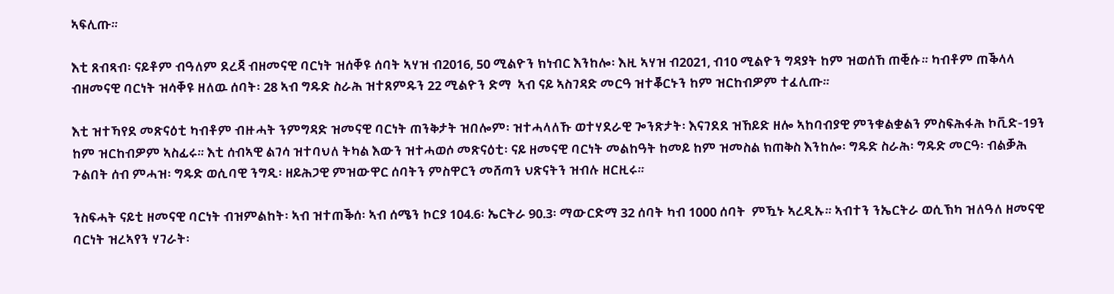ኣፍሊጡ።

እቲ ጸብጻብ፡ ናይቶም ብዓለም ደረጃ ብዘመናዊ ባርነት ዝሰቐዩ ሰባት ኣሃዝ ብ2016, 50 ሚልዮን ክነብር እንከሎ፡ እዚ ኣሃዝ ብ2021, ብ10 ሚልዮን ግዳያት ከም ዝወሰኸ ጠቒሱ። ካብቶም ጠቕላላ  ብዘመናዊ ባርነት ዝሳቐዩ ዘለዉ ሰባት፡ 28 ኣብ ግዱድ ስራሕ ዝተጸምዱን 22 ሚልዮን ድማ  ኣብ ናይ ኣስገዳድ መርዓ ዝተቖርኑን ከም ዝርከብዎም ተፈሊጡ።

እቲ ዝተኻየደ መጽናዕቲ ካብቶም ብዙሓት ንምግዳድ ዝመናዊ ባርነት ጠንቅታት ዝበሎም፡ ዝተሓላለኹ ወተሃደራዊ ጐንጽታት፡ እናገደደ ዝኸይድ ዘሎ ኣከባብያዊ ምንቁልቋልን ምስፍሕፋሕ ኮቪድ-19ን ከም ዝርከብዎም ኣስፊሩ። እቲ ሰብኣዊ ልገሳ ዝተባህለ ትካል እውን ዝተሓወሶ መጽናዕቲ፡ ናይ ዘመናዊ ባርነት መልከዓት ከመይ ከም ዝመስል ክጠቅስ እንከሎ፡ ግዱድ ስራሕ፡ ግዱድ መርዓ፡ ብልቓሕ ጉልበት ሰብ ምሓዝ፡ ግዱድ ወሲባዊ ንግዲ፡ ዘይሕጋዊ ምዝውዋር ሰባትን ምስዋርን መሸጣን ህጽናትን ዝብሉ ዘርዚሩ።

ንስፍሓት ናይቲ ዘመናዊ ባርነት ብዝምልከት፡ ኣብ ዝተጠቕሰ፡ ኣብ ሰሜን ኮርያ 104.6፡ ኤርትራ 90.3፡ ማውርድማ 32 ሰባት ካብ 1000 ሰባት  ምዃኑ ኣረዲኡ። ኣብተን ንኤርትራ ወሲኽካ ዝለዓለ ዘመናዊ ባርነት ዝረኣየን ሃገራት፡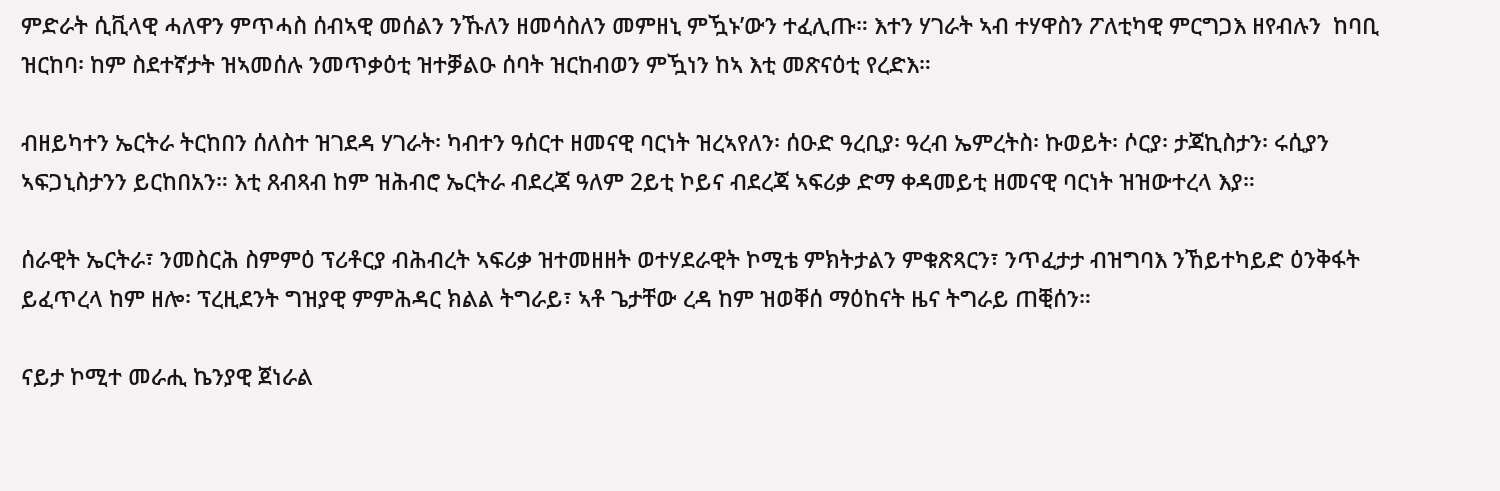ምድራት ሲቪላዊ ሓለዋን ምጥሓስ ሰብኣዊ መሰልን ንኹለን ዘመሳስለን መምዘኒ ምዃኑ’ውን ተፈሊጡ። እተን ሃገራት ኣብ ተሃዋስን ፖለቲካዊ ምርግጋእ ዘየብሉን  ከባቢ ዝርከባ፡ ከም ስደተኛታት ዝኣመሰሉ ንመጥቃዕቲ ዝተቓልዑ ሰባት ዝርከብወን ምዃነን ከኣ እቲ መጽናዕቲ የረድእ።

ብዘይካተን ኤርትራ ትርከበን ሰለስተ ዝገደዳ ሃገራት፡ ካብተን ዓሰርተ ዘመናዊ ባርነት ዝረኣየለን፡ ሰዑድ ዓረቢያ፡ ዓረብ ኤምረትስ፡ ኩወይት፡ ሶርያ፡ ታጃኪስታን፡ ሩሲያን ኣፍጋኒስታንን ይርከበአን። እቲ ጸብጻብ ከም ዝሕብሮ ኤርትራ ብደረጃ ዓለም 2ይቲ ኮይና ብደረጃ ኣፍሪቃ ድማ ቀዳመይቲ ዘመናዊ ባርነት ዝዝውተረላ እያ።

ሰራዊት ኤርትራ፣ ንመስርሕ ስምምዕ ፕሪቶርያ ብሕብረት ኣፍሪቃ ዝተመዘዘት ወተሃደራዊት ኮሚቴ ምክትታልን ምቁጽጻርን፣ ንጥፈታታ ብዝግባእ ንኸይተካይድ ዕንቅፋት ይፈጥረላ ከም ዘሎ፡ ፕረዚደንት ግዝያዊ ምምሕዳር ክልል ትግራይ፣ ኣቶ ጌታቸው ረዳ ከም ዝወቐሰ ማዕከናት ዜና ትግራይ ጠቒሰን።

ናይታ ኮሚተ መራሒ ኬንያዊ ጀነራል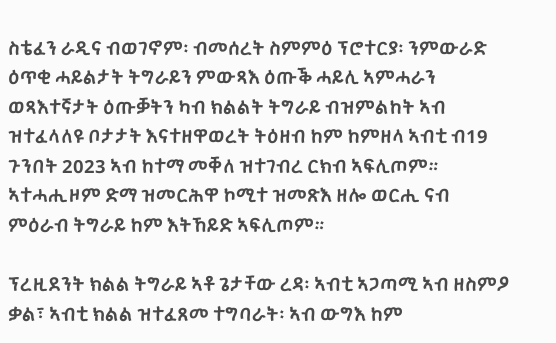ስቴፈን ራዲና ብወገኖም፡ ብመሰረት ስምምዕ ፕሮተርያ፡ ንምውራድ ዕጥቂ ሓይልታት ትግራይን ምውጻእ ዕጡቕ ሓይሊ ኣምሓራን ወጻእተኛታት ዕጡቓትን ካብ ክልልት ትግራይ ብዝምልከት ኣብ ዝተፈላለዩ ቦታታት እናተዘዋወረት ትዕዘብ ከም ከምዘላ ኣብቲ ብ19 ጉንበት 2023 ኣብ ከተማ መቐለ ዝተገብረ ርክብ ኣፍሊጦም። ኣተሓሒዞም ድማ ዝመርሕዋ ኮሚተ ዝመጽእ ዘሎ ወርሒ ናብ ምዕራብ ትግራይ ከም እትኸይድ ኣፍሊጦም።

ፕረዚደንት ክልል ትግራይ ኣቶ ጌታቸው ረዳ፡ ኣብቲ ኣጋጣሚ ኣብ ዘስምዖ ቃል፣ ኣብቲ ክልል ዝተፈጸመ ተግባራት፡ ኣብ ውግእ ከም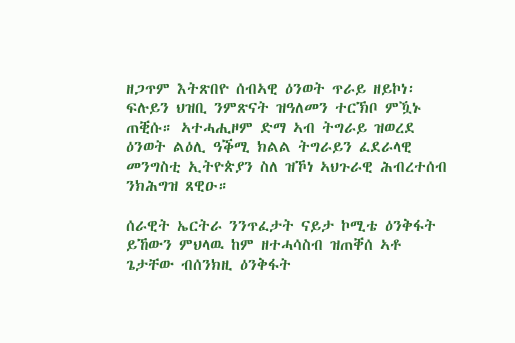ዘጋጥም እትጽበዮ ሰብኣዊ ዕንወት ጥራይ ዘይኮነ፡  ፍሉይን ህዝቢ ንምጽናት ዝዓለመን ተርኽቦ ምዃኑ ጠቒሱ። ኣተሓሒዞም ድማ ኣብ ትግራይ ዝወረደ ዕንወት ልዕሊ ዓቕሚ ክልል ትግራይን ፈደራላዊ መንግስቲ ኢትዮጵያን ስለ ዝኾነ ኣህጉራዊ ሕብረተሰብ ንክሕግዝ ጸዊዑ።

ሰራዊት ኤርትራ ንንጥፈታት ናይታ ኮሚቴ ዕንቅፋት ይኸውን ምህላዉ ከም ዘተሓሳስብ ዝጠቐሰ ኣቶ ጌታቸው ብሰንክዚ ዕንቅፋት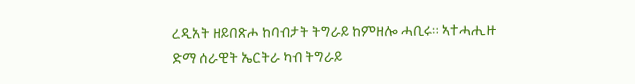ረዲአት ዘይበጽሖ ከባብታት ትግራይ ከምዘሎ ሓቢሩ። ኣተሓሒዙ ድማ ሰራዊት ኤርትራ ካብ ትግራይ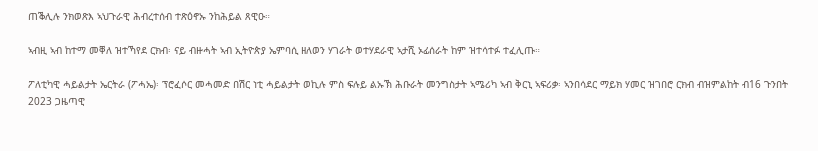ጠቕሊሉ ንክወጽእ ኣህጉራዊ ሕብረተሰብ ተጽዕኖኡ ንከሕይል ጸዊዑ።

ኣብዚ ኣብ ከተማ መቐለ ዝተኻየደ ርክብ፡ ናይ ብዙሓት ኣብ ኢትዮጵያ ኤምባሲ ዘለወን ሃገራት ወተሃደራዊ ኣታሺ ኦፊሰራት ከም ዝተሳተፉ ተፈሊጡ።

ፖለቲካዊ ሓይልታት ኤርትራ (ፖሓኤ)፡ ፕሮፈሶር መሓመድ በሽር ነቲ ሓይልታት ወኪሉ ምስ ፍሉይ ልኡኽ ሕቡራት መንግስታት ኣሜሪካ ኣብ ቅርኒ ኣፍሪቃ፡ ኣንበሳደር ማይክ ሃመር ዝገበሮ ርክብ ብዝምልከት ብ16 ጉንበት 2023 ጋዜጣዊ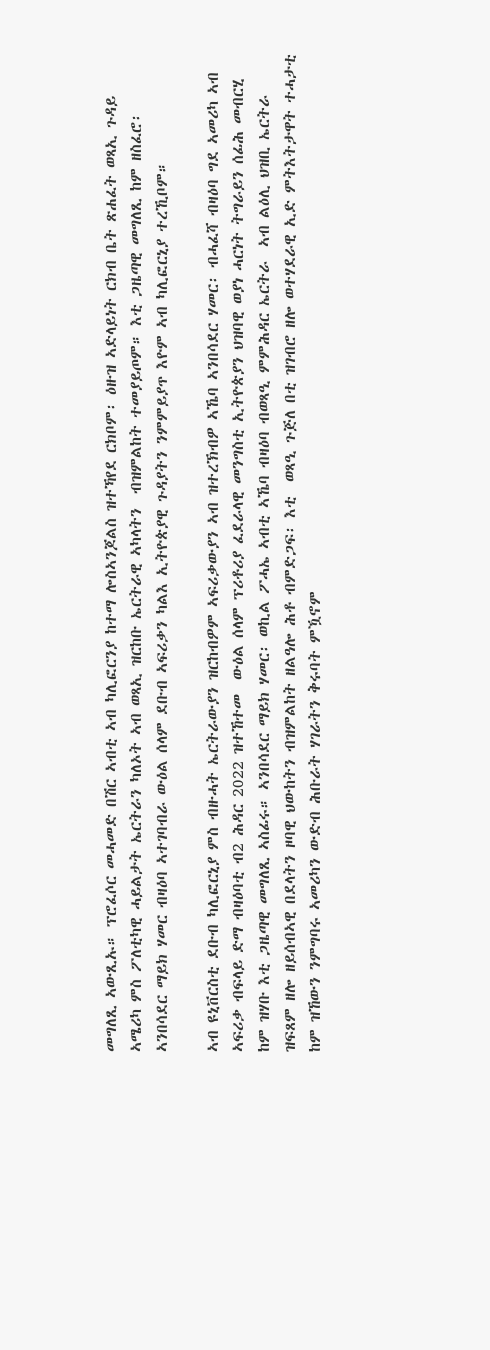መግለጺ ኣውጺኡ። ፕሮፈሶር መሓመድ በሽር ኣብቲ ኣብ ካሊፎርንያ ከተማ ሎስኣንጆልስ ዝተኻየደ ርክቦም፡ ዕዙዝ ኣድላይነት ርክብ ቤት ጽሐፈት ወጻኢ ጉዳይ ኣሜሪካ ምስ ፖለቲካዊ ሓይልታት ኤርትራን ካለኦት ኣብ ወጻኢ ዝርከቡ ኤርትራዊ ኣካላትን  ብዝምልከት ተመያይጦም። እቲ ጋዜጣዊ መግለጺ ከም ዘስፈሮ፡ ኣንበሳደር ማይክ ሃመር ብዛዕባ ኣተገባብራ ውዕል ሰላም ደቡብ ኣፍሪቃን ካልእ ኢትዮጵያዊ ጉዳያትን ንምምይያጥ እዮም ኣብ ካሊፎርኒያ ተረኺቦም።

ኣብ ዩኒቨርስቲ ደቡብ ካሊፎርኒያ ምስ ብዙሓት ኤርትራውያን ዝርከብዎም ኣፍሪቃውያን ኣብ ዝተረኽብዎ ኣኼባ ኣንበሳደር ሃመር፡ ብሓፈሻ ብዛዕባ ግደ ኣመሪካ ኣብ ኣፍሪቃ ብፍላይ ድማ ብዛዕባቲ ብ2 ሕዳር 2022 ዝተኸተመ  ውዕል ሰላም ፕሪቶሪያ ፈደራላዊ መንግስቲ ኢትዮጵያን ህዝባዊ ወያነ ሓርነት ትግራይን ሰፊሕ መብርሂ ከም ዝሃቡ እቲ ጋዜጣዊ መግለጺ ኣስፊሩ። ኣንበሳደር ማይክ ሃመር፡ ወኪል ፖሓኤ ኣብቲ ኣኼባ ብዛዕባ ብወጻዒ ምምሕዳር ኤርትራ  ኣብ ልዕሊ ህዝቢ ኤርትራ ዝፍጸም ዘሎ ዘይሰብኣዊ በደላትን ዞባዊ ህውከትን ብዝምልከት ዘልዓሎ ሕቶ ብምድጋፍ፡ እቲ  ወጻዒ ጉጅለ በቲ ዝገብሮ ዘሎ ወተሃደራዊ ኢድ ምትእትታዋት ተሓታቲ ከም ዝኸውን ንምግባሩ ኣመሪካን ውድብ ሕቡራት ሃገራትን ቅሩባት ምዃኖም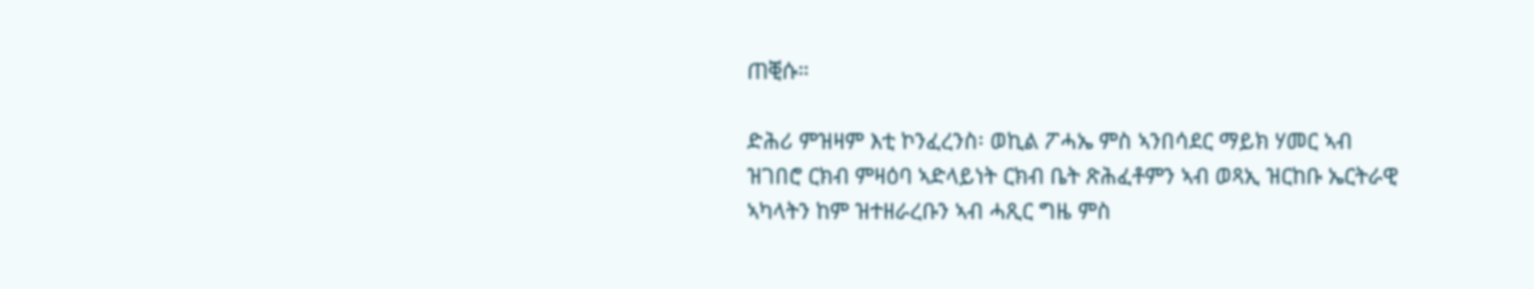ጠቒሱ።

ድሕሪ ምዝዛም እቲ ኮንፈረንስ፡ ወኪል ፖሓኤ ምስ ኣንበሳደር ማይክ ሃመር ኣብ ዝገበሮ ርክብ ምዛዕባ ኣድላይነት ርክብ ቤት ጽሕፈቶምን ኣብ ወጻኢ ዝርከቡ ኤርትራዊ ኣካላትን ከም ዝተዘራረቡን ኣብ ሓጺር ግዜ ምስ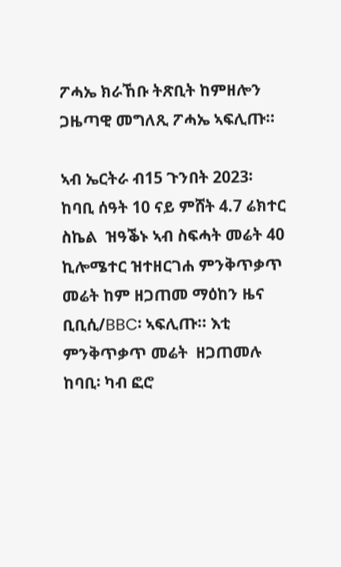ፖሓኤ ክራኸቡ ትጽቢት ከምዘሎን ጋዜጣዊ መግለጺ ፖሓኤ ኣፍሊጡ።

ኣብ ኤርትራ ብ15 ጉንበት 2023፡ ከባቢ ሰዓት 10 ናይ ምሸት 4.7 ሬክተር ስኬል  ዝዓቕኑ ኣብ ስፍሓት መሬት 40 ኪሎሜተር ዝተዘርገሐ ምንቅጥቃጥ መሬት ከም ዘጋጠመ ማዕከን ዜና ቢቢሲ/BBC፡ ኣፍሊጡ። እቲ ምንቅጥቃጥ መሬት  ዘጋጠመሉ ከባቢ፡ ካብ ፎሮ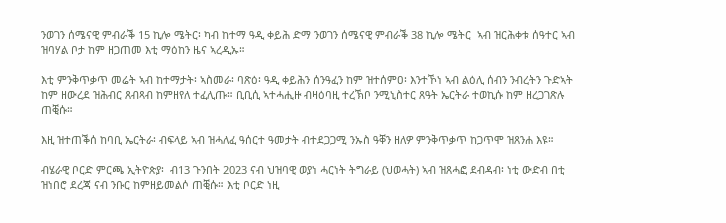ንወገን ሰሜናዊ ምብራቕ 15 ኪሎ ሜትር፡ ካብ ከተማ ዓዲ ቀይሕ ድማ ንወገን ሰሜናዊ ምብራቕ 38 ኪሎ ሜትር  ኣብ ዝርሕቀቱ ሰዓተር ኣብ ዝባሃል ቦታ ከም ዘጋጠመ እቲ ማዕከን ዜና ኣረዲኡ።

እቲ ምንቅጥቃጥ መሬት ኣብ ከተማታት፡ ኣስመራ፡ ባጽዕ፡ ዓዲ ቀይሕን ሰንዓፈን ከም ዝተሰምዐ፡ እንተኾነ ኣብ ልዕሊ ሰብን ንብረትን ጉድኣት ከም ዘውረደ ዝሕብር ጸብጻብ ከምዘየለ ተፈሊጡ። ቢቢሲ ኣተሓሒዙ ብዛዕባዚ ተረኽቦ ንሚኒስተር ጸዓት ኤርትራ ተወኪሱ ከም ዘረጋገጽሉ ጠቒሱ።

እዚ ዝተጠቕሰ ከባቢ ኤርትራ፡ ብፍላይ ኣብ ዝሓለፈ ዓሰርተ ዓመታት ብተደጋጋሚ ንኡስ ዓቐን ዘለዎ ምንቅጥቃጥ ከጋጥሞ ዝጸንሐ እዩ።

ብሄራዊ ቦርድ ምርጫ ኢትዮጵያ፡  ብ13 ጉንበት 2023 ናብ ህዝባዊ ወያነ ሓርነት ትግራይ (ህወሓት) ኣብ ዝጸሓፎ ደብዳብ፡ ነቲ ውድብ በቲ ዝነበሮ ደረጃ ናብ ንቡር ከምዘይመልሶ ጠቒሱ። እቲ ቦርድ ነዚ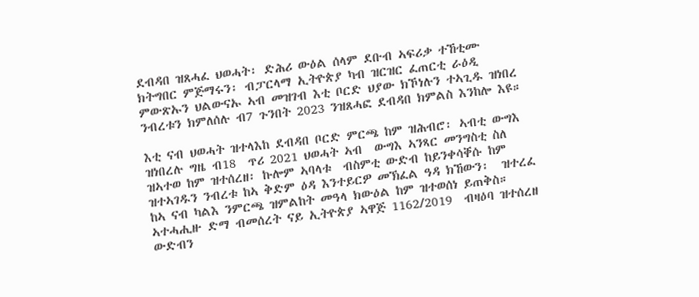ደብዳበ ዝጸሓፈ ህወሓት፡ ድሕሪ ውዕል ሰላም ደቡብ ኣፍሪቃ ተኸቲሙ ክትግበር ምጅማሩን፡ ብፓርላማ ኢትዮጵያ ካብ ዝርዝር ፈጠርቲ ራዕዲ ምውጽኡን ህልውናኡ ኣብ መዝገብ እቲ ቦርድ ህያው ክኾነሉን ተኣጊዱ ዝነበረ ንብረቱን ክምለሰሉ ብ7 ጉንበት 2023 ንዝጸሓፎ ደብዳበ ክምልስ እንከሎ እዩ።

እቲ ናብ ህወሓት ዝተላእከ ደብዳበ ቦርድ ምርጫ ከም ዝሕብሮ፡ ኣብቲ ውግእ ዝነበረሉ ግዜ ብ18  ጥሪ 2021 ህወሓት ኣብ  ውግእ ኣንጻር መንግስቲ ስለ ዝኣተወ ከም ዝተሰረዘ፡ ኩሎም ኣባላቱ  ብስምቲ ውድብ ከይንቀሳቐሱ ከም ዝተኣገዱን ንብረቱ ከኣ ቅድም ዕዳ እንተይርዎ መኽፈል ዓዳ ክኸውን፡  ዝተረፈ ከኣ ናብ ካልእ ንምርጫ ዝምልከት መዓላ ክውዕል ከም ዝተወሰነ ይጠቅስ። ኣተሓሒዙ ድማ ብመሰረት ናይ ኢትዮጵያ ኣዋጅ 1162/2019  ብዛዕባ ዝተሰረዘ ውድብን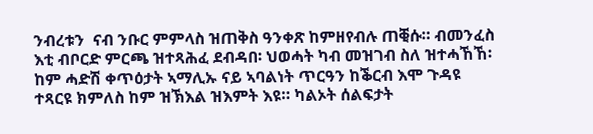ንብረቱን  ናብ ንቡር ምምላስ ዝጠቅስ ዓንቀጽ ከምዘየብሉ ጠቒሱ። ብመንፈስ እቲ ብቦርድ ምርጫ ዝተጻሕፈ ደብዳበ፡ ህወሓት ካብ መዝገብ ስለ ዝተሓኸኸ፡ ከም ሓድሽ ቀጥዕታት ኣማሊኡ ናይ ኣባልነት ጥርዓን ከቕርብ እሞ ጉዳዩ ተጻርዩ ክምለስ ከም ዝኽእል ዝእምት እዩ። ካልኦት ሰልፍታት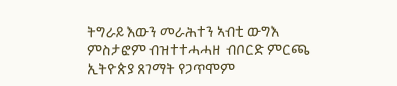ትግራይ እውን መራሕተን ኣብቲ ውግእ ምስታፎም ብዝተተሓሓዘ  ብቦርድ ምርጫ ኢትዮጵያ ጸገማት የጋጥሞም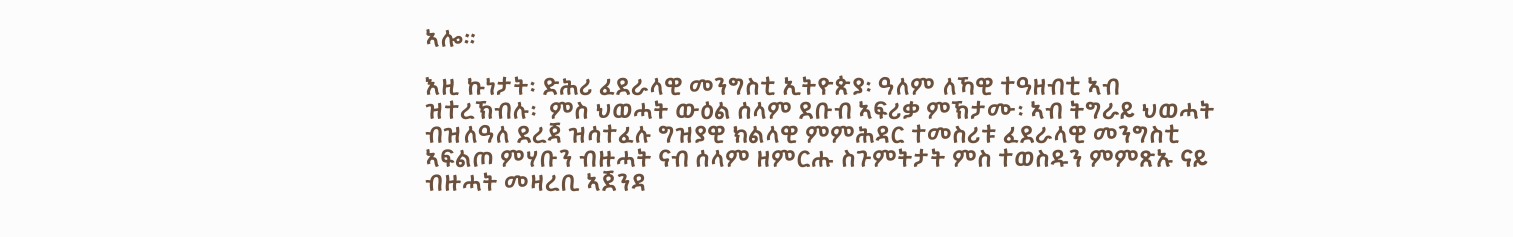ኣሎ።

እዚ ኩነታት፡ ድሕሪ ፈደራላዊ መንግስቲ ኢትዮጵያ፡ ዓለም ለኻዊ ተዓዘብቲ ኣብ ዝተረኽብሉ፡  ምስ ህወሓት ውዕል ሰላም ደቡብ ኣፍሪቃ ምኽታሙ፡ ኣብ ትግራይ ህወሓት ብዝለዓለ ደረጃ ዝሳተፈሉ ግዝያዊ ክልላዊ ምምሕዳር ተመስሪቱ ፈደራላዊ መንግስቲ ኣፍልጦ ምሃቡን ብዙሓት ናብ ሰላም ዘምርሑ ስጉምትታት ምስ ተወስዱን ምምጽኡ ናይ ብዙሓት መዛረቢ ኣጀንዳ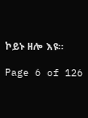ኮይኑ ዘሎ እዩ።

Page 6 of 126